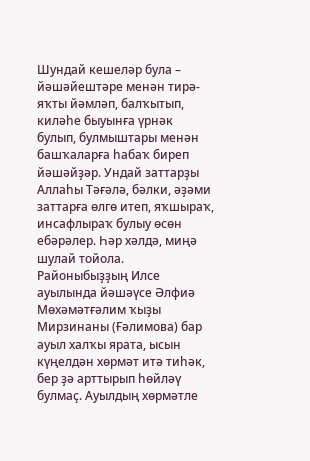Шундай кешеләр була – йәшәйештәре менән тирә-яҡты йәмләп, балҡытып, киләһе быуынға үрнәк булып, булмыштары менән башҡаларға һабаҡ биреп йәшәйҙәр. Ундай заттарҙы Аллаһы Тәғәлә, бәлки, әҙәми заттарға өлгө итеп, яҡшыраҡ, инсафлыраҡ булыу өсөн ебәрәлер. Һәр хәлдә, миңә шулай тойола.
Районыбыҙҙың Илсе ауылында йәшәүсе Әлфиә Мөхәмәтғәлим ҡыҙы Мирзинаны (Ғәлимова) бар ауыл халҡы ярата, ысын күңелдән хөрмәт итә тиһәк, бер ҙә арттырып һөйләү булмаҫ. Ауылдың хөрмәтле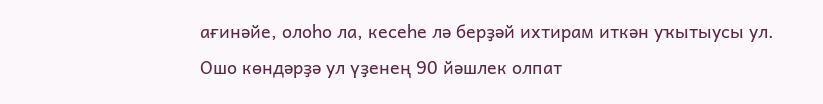ағинәйе, олоһо ла, кесеһе лә берҙәй ихтирам иткән уҡытыусы ул.
Ошо көндәрҙә ул үҙенең 90 йәшлек олпат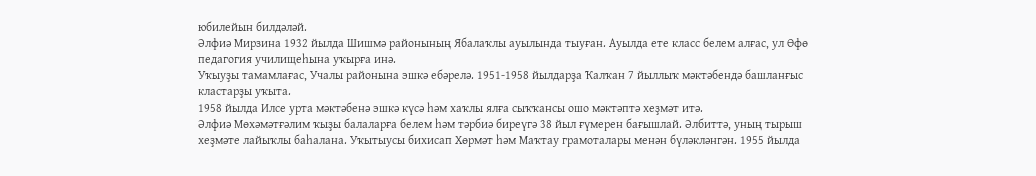юбилейын билдәләй.
Әлфиә Мирзина 1932 йылда Шишмә районының Ябалаҡлы ауылында тыуған. Ауылда ете класс белем алғас, ул Өфө педагогия училищеһына уҡырға инә.
Уҡыуҙы тамамлағас, Учалы районына эшкә ебәрелә. 1951-1958 йылдарҙа Ҡалҡан 7 йыллыҡ мәктәбендә башланғыс кластарҙы уҡыта.
1958 йылда Илсе урта мәктәбенә эшкә күсә һәм хаҡлы ялға сыҡҡансы ошо мәктәптә хеҙмәт итә.
Әлфиә Мөхәмәтғәлим ҡыҙы балаларға белем һәм тәрбиә биреүгә 38 йыл ғүмерен бағышлай. Әлбиттә, уның тырыш хеҙмәте лайыҡлы баһалана. Уҡытыусы бихисап Хөрмәт һәм Маҡтау грамоталары менән бүләкләнгән. 1955 йылда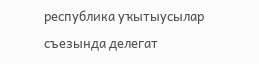республика уҡытыусылар съезында делегат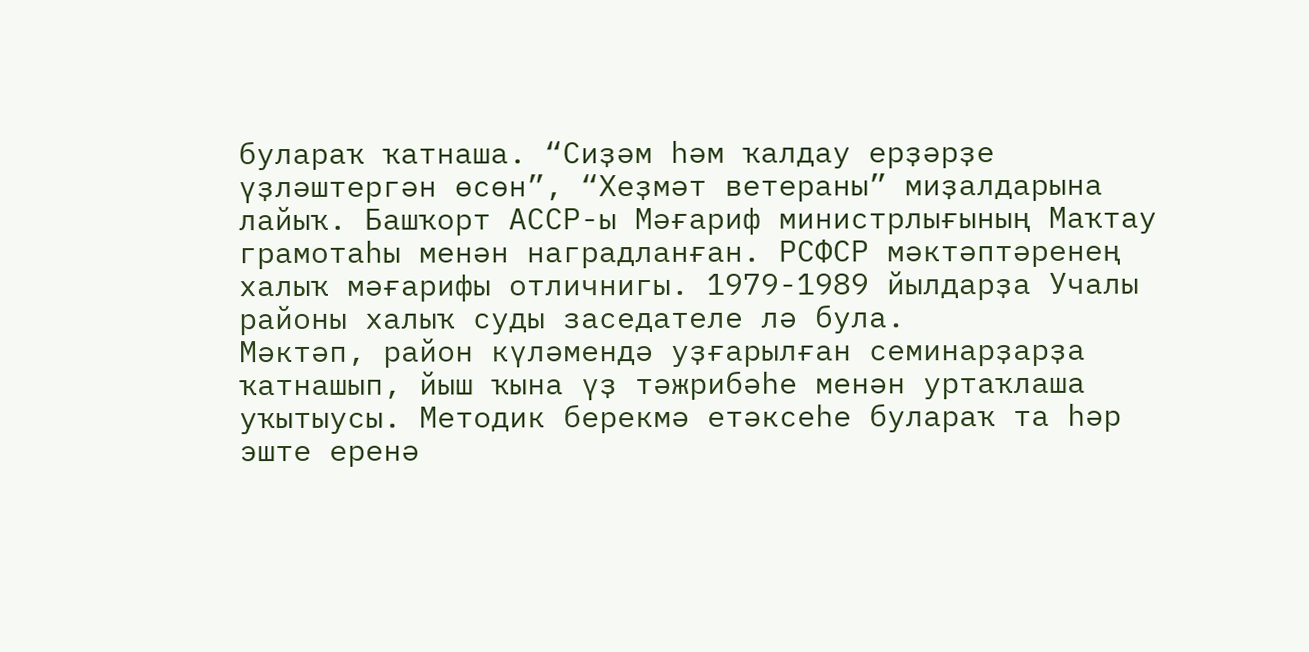булараҡ ҡатнаша. “Сиҙәм һәм ҡалдау ерҙәрҙе үҙләштергән өсөн”, “Хеҙмәт ветераны” миҙалдарына лайыҡ. Башҡорт АССР-ы Мәғариф министрлығының Маҡтау грамотаһы менән наградланған. РСФСР мәктәптәренең халыҡ мәғарифы отличнигы. 1979-1989 йылдарҙа Учалы районы халыҡ суды заседателе лә була.
Мәктәп, район күләмендә уҙғарылған семинарҙарҙа ҡатнашып, йыш ҡына үҙ тәжрибәһе менән уртаҡлаша уҡытыусы. Методик берекмә етәксеһе булараҡ та һәр эште еренә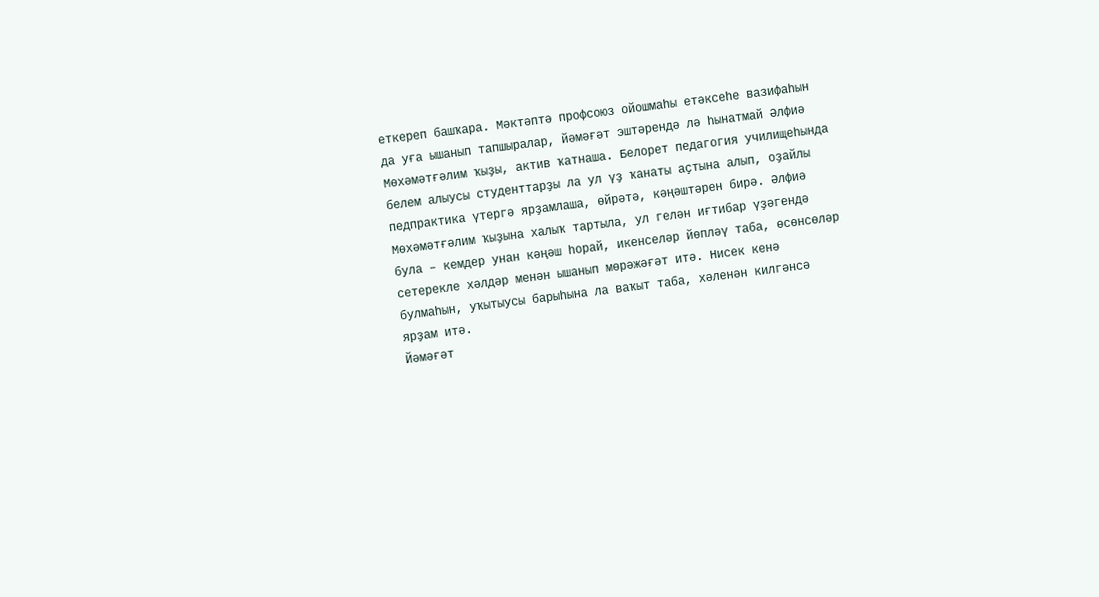еткереп башҡара. Мәктәптә профсоюз ойошмаһы етәксеһе вазифаһын да уға ышанып тапшыралар, йәмәғәт эштәрендә лә һынатмай Әлфиә Мөхәмәтғәлим ҡыҙы, актив ҡатнаша. Белорет педагогия училищеһында белем алыусы студенттарҙы ла ул үҙ ҡанаты аҫтына алып, оҙайлы педпрактика үтергә ярҙамлаша, өйрәтә, кәңәштәрен бирә. Әлфиә Мөхәмәтғәлим ҡыҙына халыҡ тартыла, ул гелән иғтибар үҙәгендә була – кемдер унан кәңәш һорай, икенселәр йөпләү таба, өсөнсөләр сетерекле хәлдәр менән ышанып мөрәжәғәт итә. Нисек кенә булмаһын, уҡытыусы барыһына ла ваҡыт таба, хәленән килгәнсә ярҙам итә.
Йәмәғәт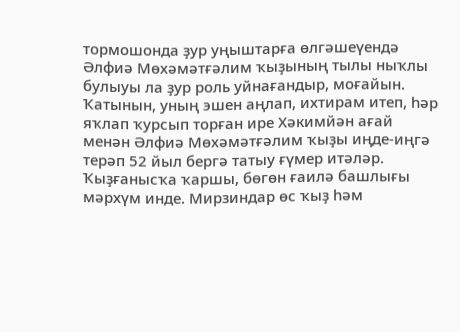тормошонда ҙур уңыштарға өлгәшеүендә Әлфиә Мөхәмәтғәлим ҡыҙының тылы ныҡлы булыуы ла ҙур роль уйнағандыр, моғайын. Ҡатынын, уның эшен аңлап, ихтирам итеп, һәр яҡлап ҡурсып торған ире Хәкимйән ағай менән Әлфиә Мөхәмәтғәлим ҡыҙы иңде-иңгә терәп 52 йыл бергә татыу ғүмер итәләр. Ҡыҙғанысҡа ҡаршы, бөгөн ғаилә башлығы мәрхүм инде. Мирзиндар өс ҡыҙ һәм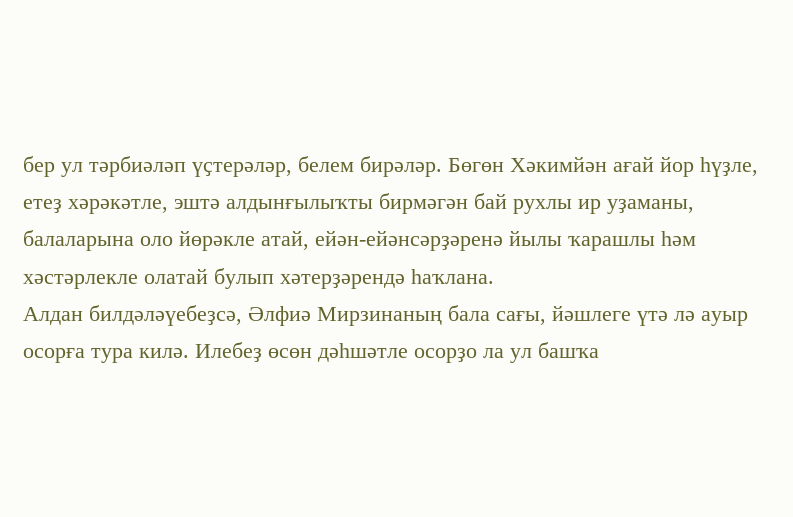бер ул тәрбиәләп үҫтерәләр, белем бирәләр. Бөгөн Хәкимйән ағай йор һүҙле, етеҙ хәрәкәтле, эштә алдынғылыҡты бирмәгән бай рухлы ир уҙаманы, балаларына оло йөрәкле атай, ейән-ейәнсәрҙәренә йылы ҡарашлы һәм хәстәрлекле олатай булып хәтерҙәрендә һаҡлана.
Алдан билдәләүебеҙсә, Әлфиә Мирзинаның бала сағы, йәшлеге үтә лә ауыр осорға тура килә. Илебеҙ өсөн дәһшәтле осорҙо ла ул башҡа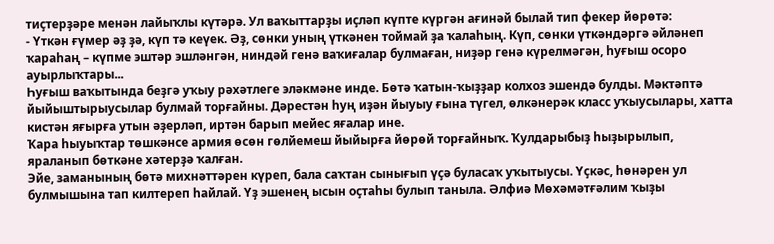тиҫтерҙәре менән лайыҡлы күтәрә. Ул ваҡыттарҙы иҫләп күпте күргән ағинәй былай тип фекер йөрөтә:
- Үткән ғүмер әҙ ҙә, күп тә кеүек. Әҙ, сөнки уның үткәнен тоймай ҙа ҡалаһың. Күп, сөнки үткәндәргә әйләнеп ҡараһаң – күпме эштәр эшләнгән, ниндәй генә ваҡиғалар булмаған, ниҙәр генә күрелмәгән, һуғыш осоро ауырлыҡтары...
Һуғыш ваҡытында беҙгә уҡыу рәхәтлеге эләкмәне инде. Бөтә ҡатын-ҡыҙҙар колхоз эшендә булды. Мәктәптә йыйыштырыусылар булмай торғайны. Дәрестән һуң иҙән йыуыу ғына түгел, өлкәнерәк класс уҡыусылары, хатта кистән яғырға утын әҙерләп, иртән барып мейес яғалар ине.
Ҡара һыуыҡтар төшкәнсе армия өсөн гөлйемеш йыйырға йөрөй торғайныҡ. Ҡулдарыбыҙ һыҙырылып, яраланып бөткәне хәтерҙә ҡалған.
Эйе, заманының бөтә михнәттәрен күреп, бала саҡтан сынығып үҫә буласаҡ уҡытыусы. Үҫкәс, һөнәрен ул булмышына тап килтереп һайлай. Үҙ эшенең ысын оҫтаһы булып таныла. Әлфиә Мөхәмәтғәлим ҡыҙы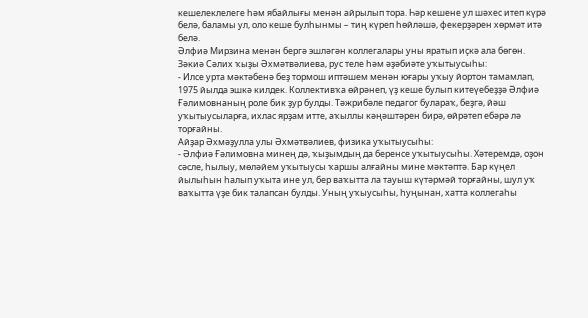кешелеклелеге һәм ябайлығы менән айрылып тора. Һәр кешене ул шәхес итеп күрә белә, баламы ул, оло кеше булһынмы – тиң күреп һөйләшә, фекерҙәрен хөрмәт итә белә.
Әлфиә Мирзина менән бергә эшләгән коллегалары уны яратып иҫкә ала бөгөн.
Зәкиә Сәлих ҡыҙы Әхмәтвәлиева, рус теле һәм әҙәбиәте уҡытыусыһы:
- Илсе урта мәктәбенә беҙ тормош иптәшем менән юғары уҡыу йортон тамамлап, 1975 йылда эшкә килдек. Коллективҡа өйрәнеп, үҙ кеше булып китеүебеҙҙә Әлфиә Ғәлимовнаның роле бик ҙур булды. Тәжрибәле педагог булараҡ, беҙгә, йәш уҡытыусыларға, ихлас ярҙам итте, аҡыллы кәңәштәрен бирә, өйрәтеп ебәрә лә торғайны.
Айҙар Әхмәҙулла улы Әхмәтвәлиев, физика уҡытыусыһы:
- Әлфиә Ғәлимовна минең дә, ҡыҙымдың да беренсе уҡытыусыһы. Хәтеремдә, оҙон сәсле, һылыу, мөләйем уҡытыусы ҡаршы алғайны мине мәктәптә. Бар күңел йылыһын һалып уҡыта ине ул, бер ваҡытта ла тауыш күтәрмәй торғайны, шул уҡ ваҡытта үҙе бик талапсан булды. Уның уҡыусыһы, һуңынан, хатта коллегаһы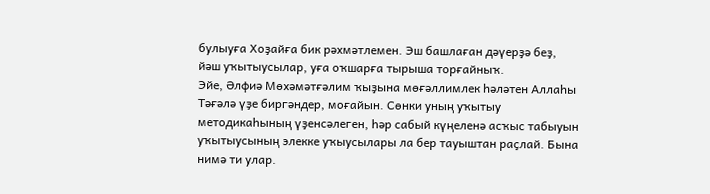булыуға Хоҙайға бик рәхмәтлемен. Эш башлаған дәүерҙә беҙ, йәш уҡытыусылар, уға оҡшарға тырыша торғайныҡ.
Эйе, Әлфиә Мөхәмәтғәлим ҡыҙына мөғәллимлек һәләтен Аллаһы Тәғәлә үҙе биргәндер, моғайын. Сөнки уның уҡытыу методикаһының үҙенсәлеген, һәр сабый күңеленә асҡыс табыуын уҡытыусының элекке уҡыусылары ла бер тауыштан раҫлай. Бына нимә ти улар.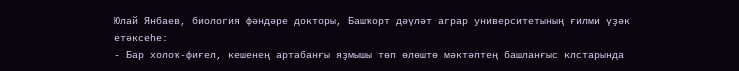Юлай Янбаев, биология фәндәре докторы, Башҡорт дәүләт аграр университетының ғилми үҙәк етәксеһе:
- Бар холоҡ-фиғел, кешенең артабанғы яҙмышы төп өлөштө мәктәптең башланғыс клстарында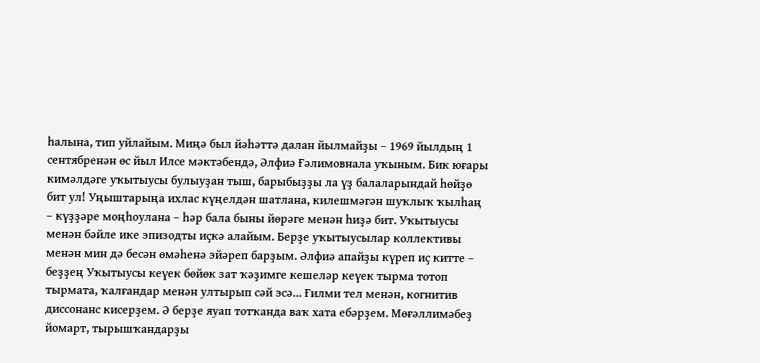һалына, тип уйлайым. Миңә был йәһәттә далан йылмайҙы – 1969 йылдың 1 сентябренән өс йыл Илсе мәктәбендә, Әлфиә Ғәлимовнала уҡыным. Бик юғары кимәлдәге уҡытыусы булыуҙан тыш, барыбыҙҙы ла үҙ балаларындай һөйҙө бит ул! Уңыштарыңа ихлас күңелдән шатлана, килешмәгән шуҡлыҡ ҡылһаң – күҙҙәре моңһоулана – һәр бала быны йөрәге менән һиҙә бит. Уҡытыусы менән бәйле ике эпизодты иҫкә алайым. Берҙе уҡытыусылар коллективы менән мин дә бесән өмәһенә эйәреп барҙым. Әлфиә апайҙы күреп иҫ китте – беҙҙең Уҡытыусы кеүек бөйөк зат ҡәҙимге кешеләр кеүек тырма тотоп тырмата, ҡалғандар менән ултырып сәй эсә... Ғилми тел менән, когнитив диссонанс кисерҙем. Ә берҙе яуап тотҡанда ваҡ хата ебәрҙем. Мөғәллимәбеҙ йомарт, тырышҡандарҙы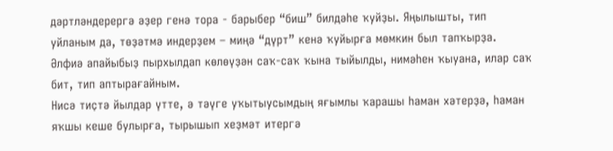дәртләндерергә әҙер генә тора - барыбер “биш” билдәһе ҡуйҙы. Яңылышты, тип уйланым да, төҙәтмә индерҙем – миңә “дүрт” кенә ҡуйырға мөмкин был тапҡырҙа. Әлфиә апайыбыҙ пырхылдап көлөүҙән саҡ-саҡ ҡына тыйылды, нимәһен ҡыуана, илар саҡ бит, тип аптырағайным.
Нисә тиҫтә йылдар үтте, ә тәүге уҡытыусымдың яғымлы ҡарашы һаман хәтерҙә, һаман яҡшы кеше булырға, тырышып хеҙмәт итергә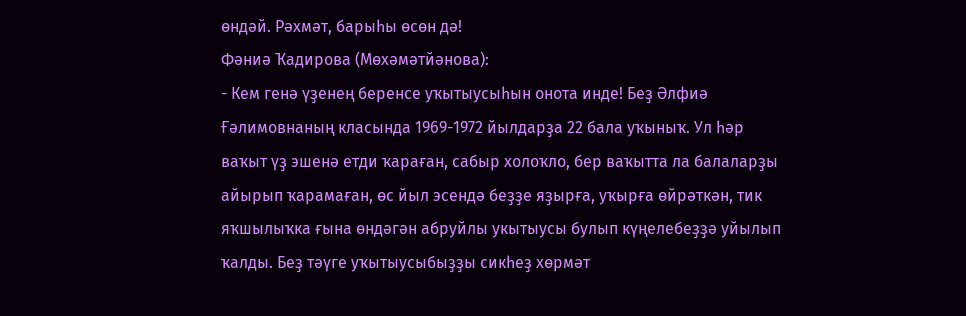өндәй. Рәхмәт, барыһы өсөн дә!
Фәниә Ҡадирова (Мөхәмәтйәнова):
- Кем генә үҙенең беренсе уҡытыусыһын онота инде! Беҙ Әлфиә Ғәлимовнаның класында 1969-1972 йылдарҙа 22 бала уҡыныҡ. Ул һәр ваҡыт үҙ эшенә етди ҡараған, сабыр холоҡло, бер ваҡытта ла балаларҙы айырып ҡарамаған, өс йыл эсендә беҙҙе яҙырға, уҡырға өйрәткән, тик яҡшылыҡка ғына өндәгән абруйлы укытыусы булып күңелебеҙҙә уйылып ҡалды. Беҙ тәүге уҡытыусыбыҙҙы сикһеҙ хөрмәт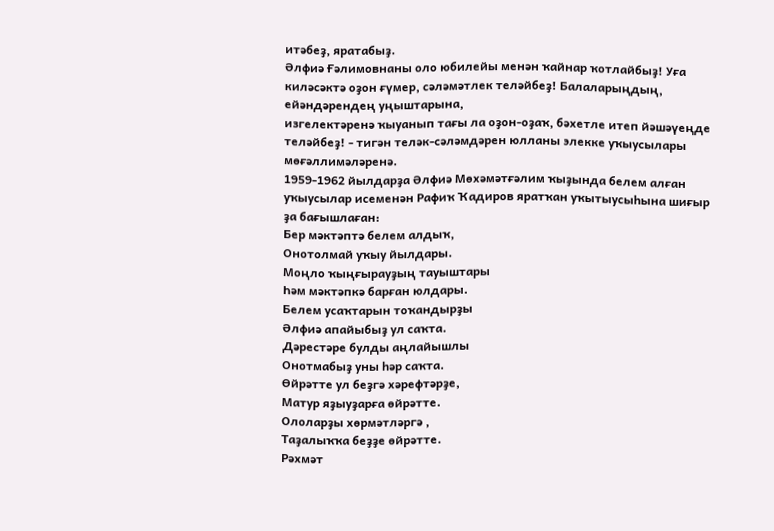итәбеҙ, яратабыҙ.
Әлфиә Ғәлимовнаны оло юбилейы менән ҡайнар ҡотлайбыҙ! Уға киләсәктә оҙон ғүмер, сәләмәтлек теләйбеҙ! Балаларыңдың, ейәндәрендең уңыштарына,
изгелектәренә ҡыуанып тағы ла оҙон-оҙаҡ, бәхетле итеп йәшәүеңде теләйбеҙ! - тигән теләк-сәләмдәрен юлланы элекке уҡыусылары мөғәллимәләренә.
1959-1962 йылдарҙа Әлфиә Мөхәмәтғәлим ҡыҙында белем алған уҡыусылар исеменән Рафиҡ Ҡадиров яратҡан уҡытыусыһына шиғыр ҙа бағышлаған:
Бер мәктәптә белем алдыҡ,
Онотолмай уҡыу йылдары.
Моңло ҡыңғырауҙың тауыштары
Һәм мәктәпкә барған юлдары.
Белем усаҡтарын тоҡандырҙы
Әлфиә апайыбыҙ ул саҡта.
Дәрестәре булды аңлайышлы
Онотмабыҙ уны һәр саҡта.
Өйрәтте ул беҙгә хәрефтәрҙе,
Матур яҙыуҙарға өйрәтте.
Ололарҙы хөрмәтләргә ,
Таҙалыҡҡа беҙҙе өйрәтте.
Рәхмәт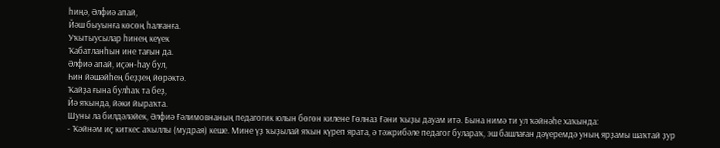һиңә, Әлфиә апай,
Йәш быуынға көсөң һалғанға.
Уҡытыусылар һинең кеүек
Ҡабатланһын ине тағын да.
Әлфиә апай, иҫән-һау бул,
Һин йәшәйһең беҙҙең йөрәктә.
Ҡайҙа ғына булһаҡ та беҙ,
Йә яҡында, йәки йыраҡта.
Шуны ла билдәләйек, Әлфиә Ғәлимовнаның педагогик юлын бөгөн килене Гөлназ Ғәни ҡыҙы дауам итә. Бына нимә ти ул ҡәйнәһе хаҡында:
- Ҡәйнәм иҫ киткес аҡыллы (мудрая) кеше. Мине үҙ ҡыҙылай яҡын күреп ярата, ә тәжрибәле педагог булараҡ, эш башлаған дәүеремдә уның ярҙамы шаҡтай ҙур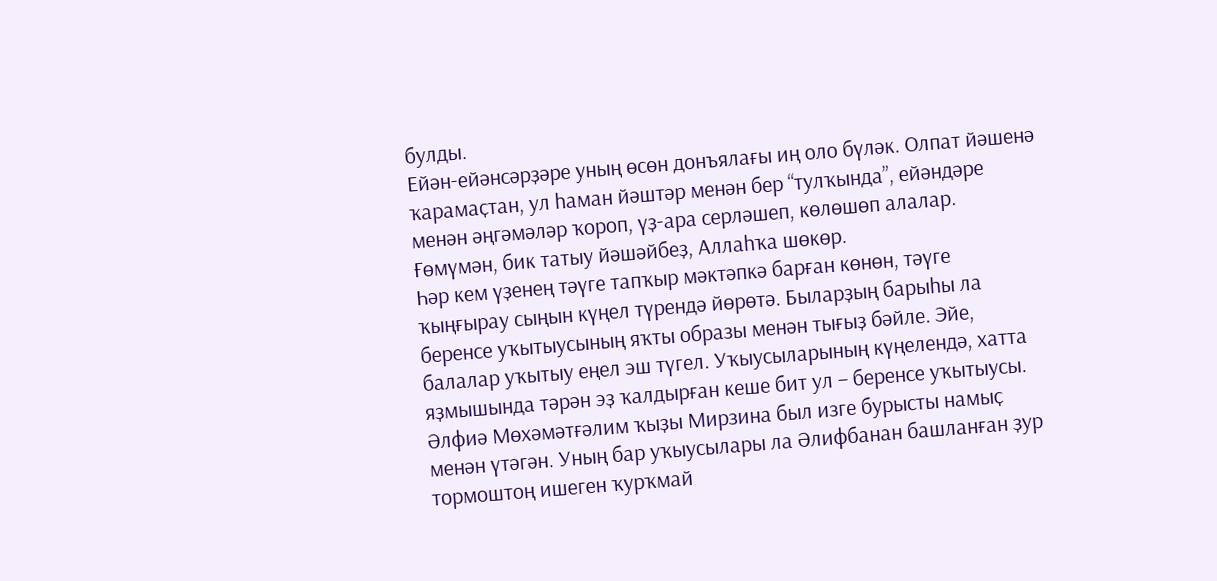булды.
Ейән-ейәнсәрҙәре уның өсөн донъялағы иң оло бүләк. Олпат йәшенә ҡарамаҫтан, ул һаман йәштәр менән бер “тулҡында”, ейәндәре менән әңгәмәләр ҡороп, үҙ-ара серләшеп, көлөшөп алалар. Ғөмүмән, бик татыу йәшәйбеҙ, Аллаһҡа шөкөр.
Һәр кем үҙенең тәүге тапҡыр мәктәпкә барған көнөн, тәүге ҡыңғырау сыңын күңел түрендә йөрөтә. Быларҙың барыһы ла беренсе уҡытыусының яҡты образы менән тығыҙ бәйле. Эйе, балалар уҡытыу еңел эш түгел. Уҡыусыларының күңелендә, хатта яҙмышында тәрән эҙ ҡалдырған кеше бит ул – беренсе уҡытыусы. Әлфиә Мөхәмәтғәлим ҡыҙы Мирзина был изге бурысты намыҫ менән үтәгән. Уның бар уҡыусылары ла Әлифбанан башланған ҙур тормоштоң ишеген ҡурҡмай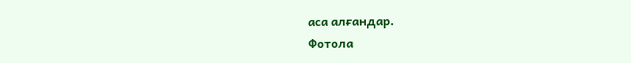аса алғандар.
Фотола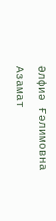Әлфиә Ғәлимовна Азамат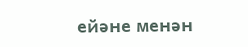ейәне менән